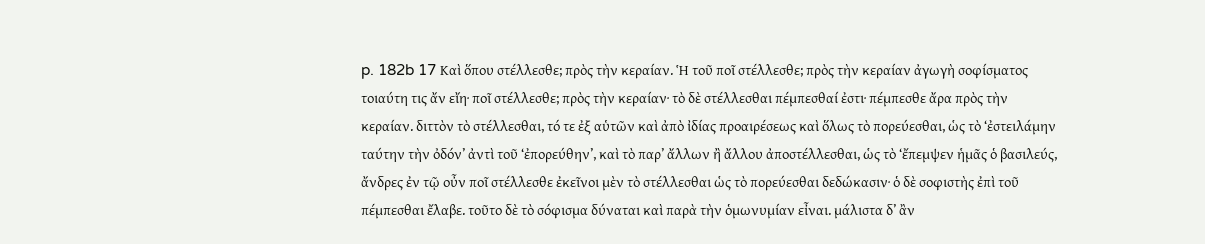p. 182b 17 Καὶ ὅπου στέλλεσθε; πρὸς τὴν κεραίαν. Ἡ τοῦ ποῖ στέλλεσθε; πρὸς τὴν κεραίαν ἀγωγὴ σοφίσματος τοιαύτη τις ἄν εἴη· ποῖ στέλλεσθε; πρὸς τὴν κεραίαν· τὸ δὲ στέλλεσθαι πέμπεσθαί ἐστι· πέμπεσθε ἄρα πρὸς τὴν κεραίαν. διττὸν τὸ στέλλεσθαι, τό τε ἐξ αὑτῶν καὶ ἀπὸ ἰδίας προαιρέσεως καὶ ὅλως τὸ πορεύεσθαι, ὡς τὸ ‘ἐστειλάμην ταύτην τὴν ὀδόν’ ἀντὶ τοῦ ‘ἐπορεύθην’, καὶ τὸ παρ’ ἄλλων ἢ ἄλλου ἀποστέλλεσθαι, ὡς τὸ ‘ἔπεμψεν ἡμᾶς ὁ βασιλεύς, ἄνδρες ἐν τῷ οὖν ποῖ στέλλεσθε ἐκεῖνοι μὲν τὸ στέλλεσθαι ὡς τὸ πορεύεσθαι δεδώκασιν· ὁ δὲ σοφιστὴς ἐπὶ τοῦ πέμπεσθαι ἔλαβε. τοῦτο δὲ τὸ σόφισμα δύναται καὶ παρὰ τὴν ὁμωνυμίαν εἶναι. μάλιστα δ’ ἂν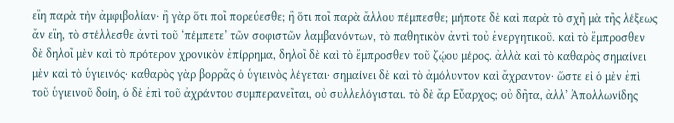εἴη παρὰ τὴν ἀμφιβολίαν· ἢ γὰρ ὅτι ποῖ πορεύεσθε; ἢ ὅτι ποῖ παρὰ ἄλλου πέμπεσθε; μήποτε δὲ καὶ παρὰ τὸ σχῆ μὰ τῆς λέξεως ἄν εἴη, τὸ στέλλεσθε ἀντὶ τοῦ ‘πέμπετε’ τῶν σοφιστῶν λαμβανόντων, τὸ παθητικὸν ἀντὶ τοὐ ἐνεργητικοῦ. καὶ τὸ ἔμπροσθεν δὲ δηλοῖ μὲν καὶ τὸ πρότερον χρονικὸν ἐπίρρημα, δηλοῖ δὲ καὶ τὸ ἔμπροσθεν τοῦ ζῴου μέρος. ἀλλὰ καὶ τὸ καθαρὸς σημαίνει μὲν καὶ τὸ ὑγιεινός· καθαρὸς γὰρ βορρᾶς ὁ ὑγιεινὸς λέγεται· σημαίνει δὲ καὶ τὸ ἀμόλυντον καὶ ἄχραντον· ὥστε εἰ ὁ μὲν ἐπὶ τοῦ ὑγιεινοῦ δοίη, ὁ δὲ ἐπὶ τοῦ ἀχράντου συμπερανεῖται, οὐ συλλελόγισται. τὸ δὲ ἄρ Εὔαρχος; οὐ δῆτα, ἀλλ’ Ἀπολλωνίδης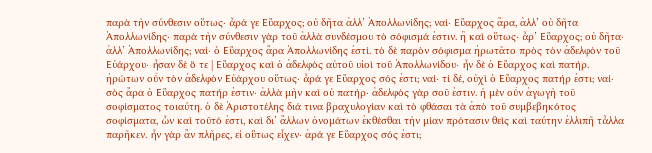παρὰ τὴν σύνθεσιν οὕτως· ἆρά γε Εὔαρχος; οὐ δῆτα ἀλλ’ Ἀπολλωνίδης; ναί· Εὔαρχος ἄρα, ἀλλ’ οὐ δῆτα Ἀπολλωνίδης· παρὰ τὴν σύνθεσιν γὰρ τοῦ ἀλλὰ συνδέσμου τὸ σόφισμά ἐστιν. ἢ καὶ οὕτως· ἆρ’ Εὔαρχος; οὐ δῆτα· ἀλλ’ Ἀπολλωνίδης; ναί· ὁ Εὔαρχος ἄρα Ἀπολλωνίδης ἐστί. τὸ δὲ παρὸν σόφισμα ἠρωτᾶτο πρὸς τὸν ἀδελφὸν τοῦ Εὐάρχου· ἦσαν δὲ ὅ τε | Εὔαρχος καὶ ὁ ἀδελφὸς αὐτοῦ υἱοὶ τοῦ Ἀπολλωνίδου· ἦν δὲ ὁ Εὔαρχος καὶ πατήρ. ἠρώτων οὖν τὸν ἀδελφὸν Εὐάρχου οὕτως· ἆρά γε Εὔαρχος σός ἐστι; ναί· τί δέ, οὐχὶ ὁ Εὔαρχος πατήρ ἐστι; ναί· σὸς ἄρα ὁ Εὔαρχος πατήρ ἐστιν· ἀλλὰ μὴν καὶ οὐ πατήρ· ἀδελφὸς γὰρ σοῦ ἐστιν. ἡ μὲν οὖν ἀγωγὴ τοῦ σοφίσματος τοιαύτη. ὁ δὲ Ἀριστοτέλης διά τινα βραχυλογίαν καὶ τὸ φθάσαι τὰ ἀπὸ τοῦ συμβεβηκότος σοφίσματα, ὧν καὶ τοῦτό ἐστι, καὶ δι’ ἄλλων ὀνομάτων ἐκθέσθαι τὴν μίαν πρότασιν θεὶς καὶ ταύτην ἐλλιπῆ τἆλλα παρῆκεν. ἦν γὰρ ἄν πλῆρες, εἰ οὕτως εἶχεν· ἀρά γε Εὔαρχος σός ἐστι;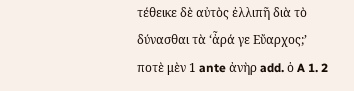τέθεικε δὲ αὐτὸς ἐλλιπῆ διὰ τὸ δύνασθαι τὰ ‘ἆρά γε Εὔαρχος;’ ποτὲ μὲν 1 ante ἀνὴρ add. ὁ A 1. 2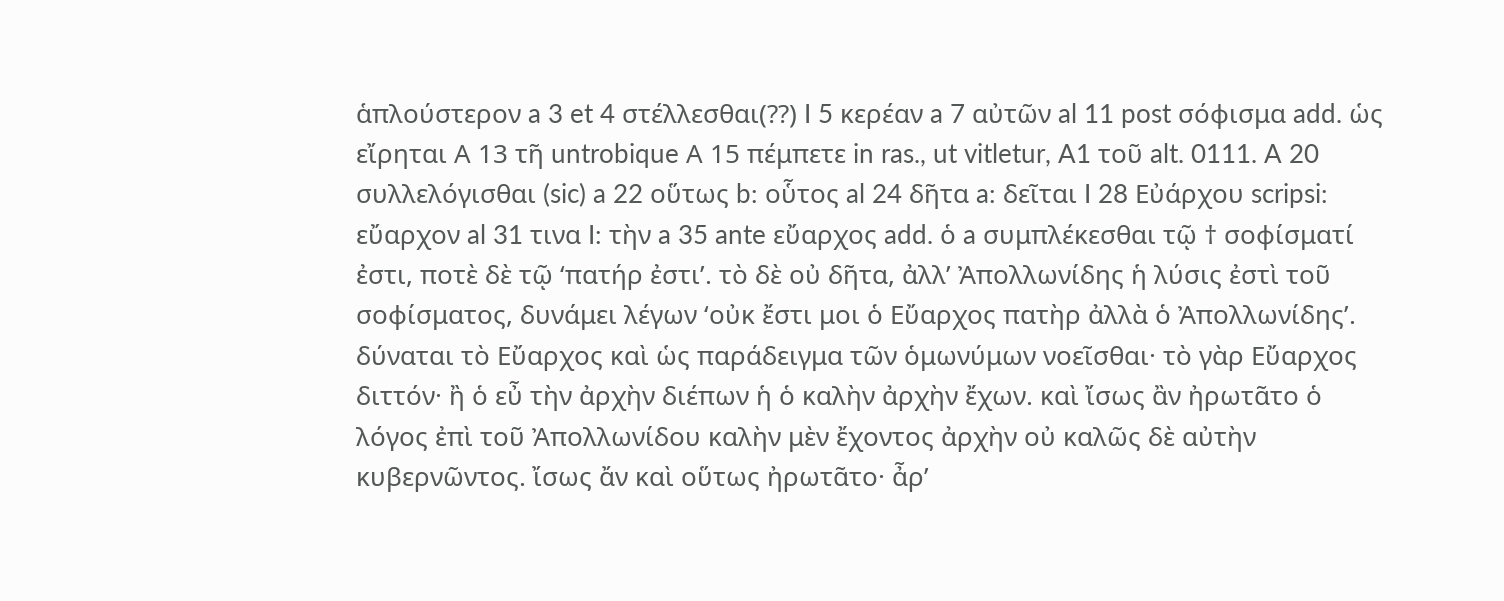ἁπλούστερον a 3 et 4 στέλλεσθαι(??) I 5 κερέαν a 7 αὐτῶν al 11 post σόφισμα add. ὡς εἴρηται Α 13 τῆ untrobique Α 15 πέμπετε in ras., ut vitletur, A1 τοῦ alt. 0111. A 20 συλλελόγισθαι (sic) a 22 οὕτως b: οὗτος al 24 δῆτα a: δεῖται I 28 Εὐάρχου scripsi: εὔαρχον al 31 τινα I: τὴν a 35 ante εὔαρχος add. ὁ a συμπλέκεσθαι τῷ † σοφίσματί ἐστι, ποτὲ δὲ τῷ ‘πατήρ ἐστι’. τὸ δὲ οὐ δῆτα, ἀλλ’ Ἀπολλωνίδης ἡ λύσις ἐστὶ τοῦ σοφίσματος, δυνάμει λέγων ‘οὐκ ἔστι μοι ὁ Εὔαρχος πατὴρ ἀλλὰ ὁ Ἀπολλωνίδης’. δύναται τὸ Εὔαρχος καὶ ὡς παράδειγμα τῶν ὁμωνύμων νοεῖσθαι· τὸ γὰρ Εὔαρχος διττόν· ἢ ὁ εὖ τὴν ἀρχὴν διέπων ἡ ὁ καλὴν ἀρχὴν ἔχων. καὶ ἴσως ἂν ἠρωτᾶτο ὁ λόγος ἐπὶ τοῦ Ἀπολλωνίδου καλὴν μὲν ἔχοντος ἀρχὴν οὐ καλῶς δὲ αὐτὴν κυβερνῶντος. ἴσως ἄν καὶ οὕτως ἠρωτᾶτο· ἆρ’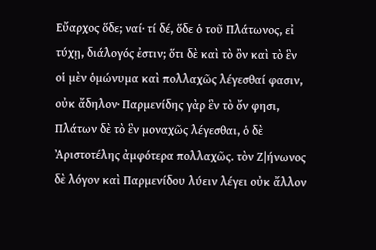Εὔαρχος ὅδε; ναί· τί δέ, ὅδε ὁ τοῦ Πλάτωνος, εἰ τύχῃ, διάλογός ἐστιν; ὅτι δὲ καὶ τὸ ὂν καὶ τὸ ἓν οἱ μὲν ὁμώνυμα καὶ πολλαχῶς λέγεσθαί φασιν, οὐκ ἄδηλον· Παρμενίδης γὰρ ἓν τὸ ὄν φησι, Πλάτων δὲ τὸ ἓν μοναχῶς λέγεσθαι, ὁ δὲ Ἀριστοτέλης ἀμφότερα πολλαχῶς. τὸν Ζ|ήνωνος δὲ λόγον καὶ Παρμενίδου λύειν λέγει οὐκ ἄλλον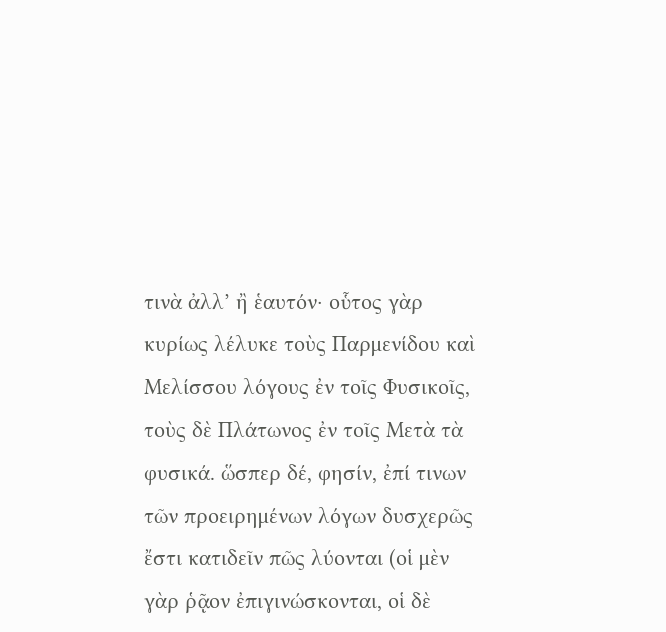τινὰ ἀλλ’ ἢ ἑαυτόν· οὗτος γὰρ κυρίως λέλυκε τοὺς Παρμενίδου καὶ Μελίσσου λόγους ἐν τοῖς Φυσικοῖς, τοὺς δὲ Πλάτωνος ἐν τοῖς Μετὰ τὰ φυσικά. ὥσπερ δέ, φησίν, ἐπί τινων τῶν προειρημένων λόγων δυσχερῶς ἔστι κατιδεῖν πῶς λύονται (οἱ μὲν γὰρ ῥᾷον ἐπιγινώσκονται, οἱ δὲ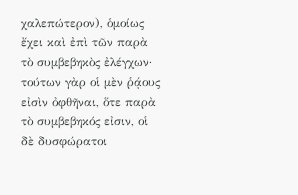χαλεπώτερον), ὁμοίως ἔχει καὶ ἐπὶ τῶν παρὰ τὸ συμβεβηκὸς ἐλέγχων· τούτων γὰρ οἱ μὲν ῥᾴους εἰσὶν ὀφθῆναι, ὅτε παρὰ τὸ συμβεβηκός εἰσιν, οἱ δὲ δυσφώρατοι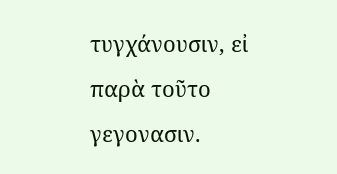τυγχάνουσιν, εἰ παρὰ τοῦτο γεγονασιν.